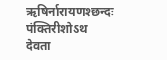ऋषिर्नारायणश्छन्दः पंक्तिरीशोऽथ देवता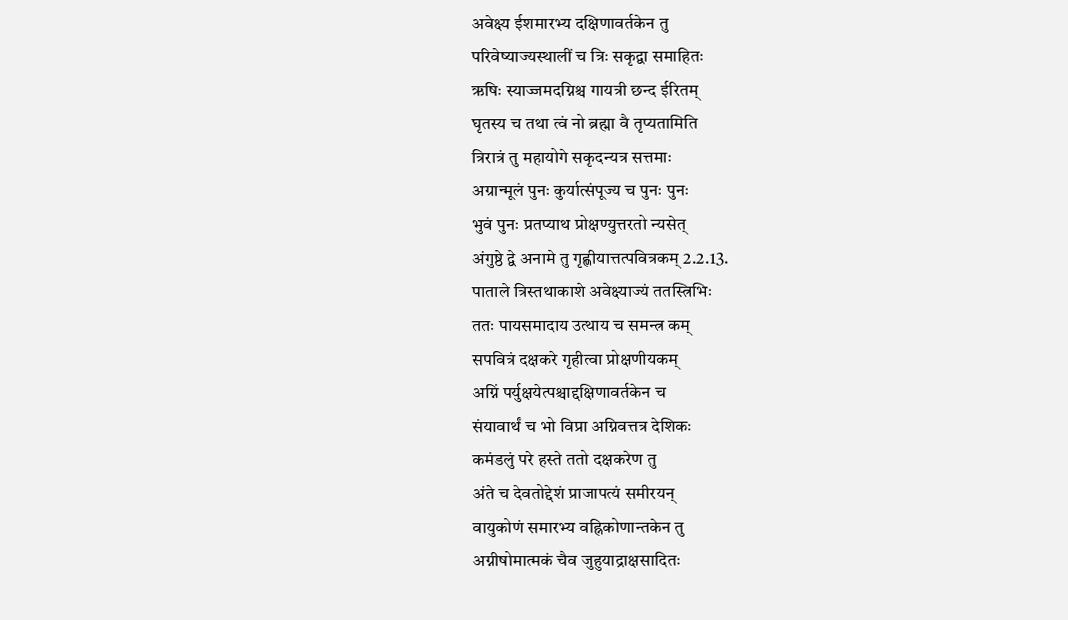अवेक्ष्य ईशमारभ्य दक्षिणावर्तकेन तु
परिवेष्याज्यस्थालीं च त्रिः सकृद्वा समाहितः
ऋषिः स्याज्जमदग्निश्च गायत्री छन्द ईरितम्
घृतस्य च तथा त्वं नो ब्रह्मा वै तृप्यतामिति
त्रिरात्रं तु महायोगे सकृदन्यत्र सत्तमाः
अग्रान्मूलं पुनः कुर्यात्संपूज्य च पुनः पुनः
भुवं पुनः प्रतप्याथ प्रोक्षण्युत्तरतो न्यसेत्
अंगुष्ठे द्वे अनामे तु गृह्णीयात्तत्पवित्रकम् 2.2.13.
पाताले त्रिस्तथाकाशे अवेक्ष्याज्यं ततस्त्रिभिः
ततः पायसमादाय उत्थाय च समन्त्र कम्
सपवित्रं दक्षकरे गृहीत्वा प्रोक्षणीयकम्
अग्निं पर्युक्षयेत्पश्चाद्दक्षिणावर्तकेन च
संयावार्थं च भो विप्रा अग्निवत्तत्र देशिकः
कमंडलुं परे हस्ते ततो दक्षकरेण तु
अंते च देवतोद्देशं प्राजापत्यं समीरयन्
वायुकोणं समारभ्य वह्निकोणान्तकेन तु
अग्नीषोमात्मकं चैव जुहुयाद्राक्षसादितः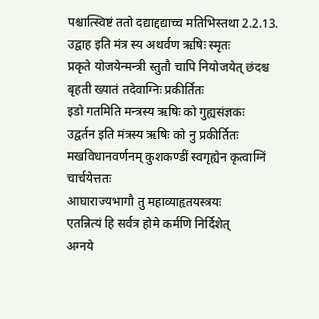पश्चात्स्विष्टं ततो दद्याद्दद्याच्च मतिभिस्तथा 2.2.13.
उद्वाह इति मंत्र स्य अथर्वण ऋषिः स्मृतः
प्रकृते योजयेन्मन्त्री स्तुतौ चापि नियोजयेत् छंदश्च बृहती ख्यातं तदेवाग्निः प्रकीर्तितः
इडो गतमिति मन्त्रस्य ऋषिः को गुह्यसंज्ञकः
उद्वर्तन इति मंत्रस्य ऋषिः को नु प्रकीर्तितः
मखविधानवर्णनम् कुशकण्डीं स्वगृह्येन कृत्वाग्निं चार्चयेत्ततः
आघाराज्यभागौ तु महाव्याहृतयस्त्रयः
एतन्नित्यं हि सर्वत्र होमे कर्मणि निर्दिशेत्
अग्नये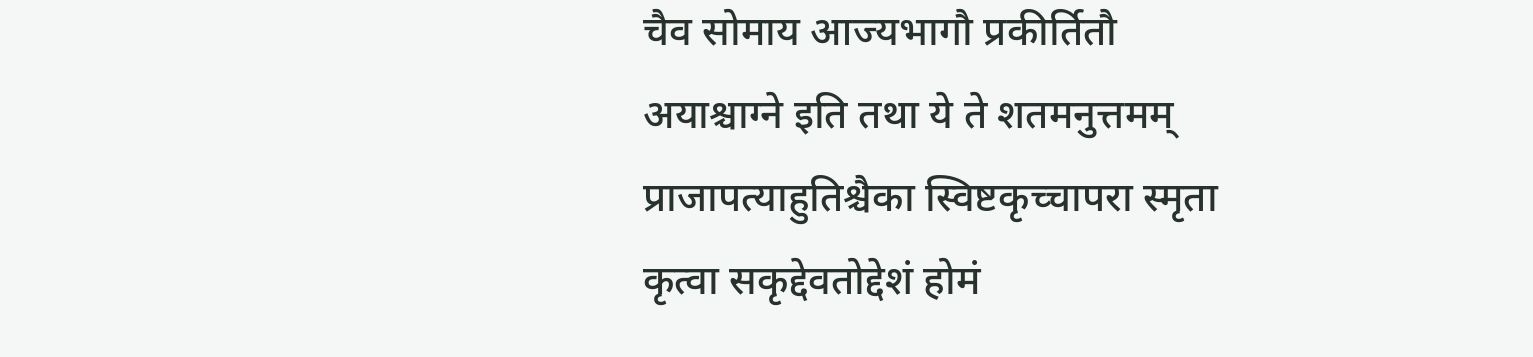चैव सोमाय आज्यभागौ प्रकीर्तितौ
अयाश्चाग्ने इति तथा ये ते शतमनुत्तमम्
प्राजापत्याहुतिश्चैका स्विष्टकृच्चापरा स्मृता
कृत्वा सकृद्देवतोद्देशं होमं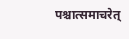पश्चात्समाचरेत्